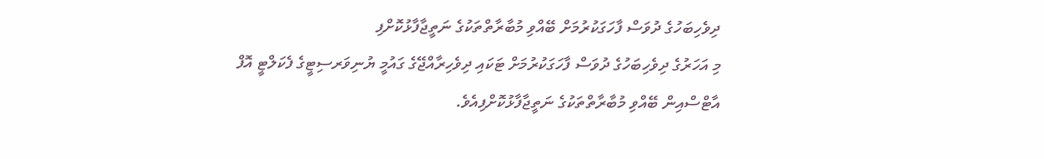ދިވެހިބަހުގެ ދުވަސް ފާހަގަކުރުމަށް ބޭއްވި މުބާރާތްތަކުގެ ނަތީޖާފާޅުކޮށްފި
މި އަހަރުގެ ދިވެހިބަހުގެ ދުވަސް ފާހަގަކުރުމަށް ޓަކައި ދިވެހިރާއްޖޭގެ ގައުމީ ޔުނިވަރސިޓީގެ ފެކަލްޓީ އޮފް އާޓްސްއިން ބޭއްވި މުބާރާތްތަކުގެ ނަތީޖާފާޅުކޮށްފިއެވެ.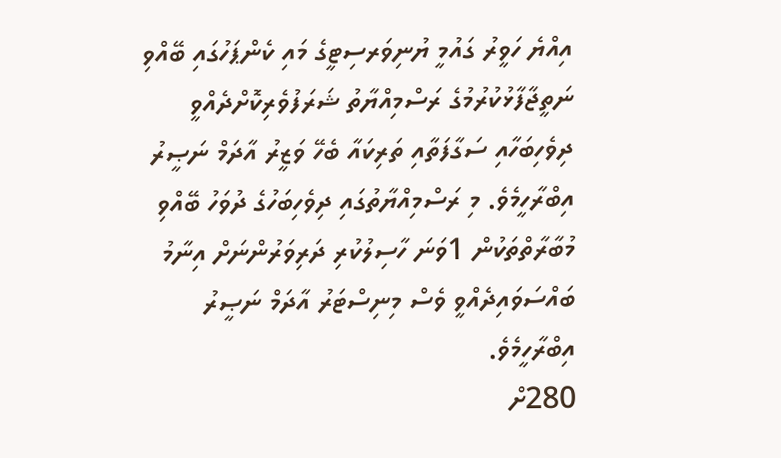އިއްޔެ ހަވީރު ގައުމީ ޔުނިވަރސިޓީގެ މައި ކެންޕަހުގައި ބޭއްވި ނަތީޖާފާޅުކުރުމުގެ ރަސްމިއްޔާތު ޝަރަފުވެރިކޮށްދެއްވީ ދިވެހިބަހާއި ސަގާފަތާއި ތަރިކައާ ބެހޭ ވަޒީރު އާދަމް ނަޞީރު އިބްރާހީމެވެ. މި ރަސްމިއްޔާތުގައި ދިވެހިބަހުގެ ދުވަހު ބޭއްވި މުބާރާތްތަކުން 1ވަނަ ހާސިލުކުރި ދަރިވަރުންނަށް އިނާމު ބައްސަވައިދެއްވީ ވެސް މިނިސްޓަރު އާދަމް ނަޞީރު އިބްރާހީމެވެ.
280ށް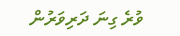ވުރެ ގިނަ ދަރިވަރުން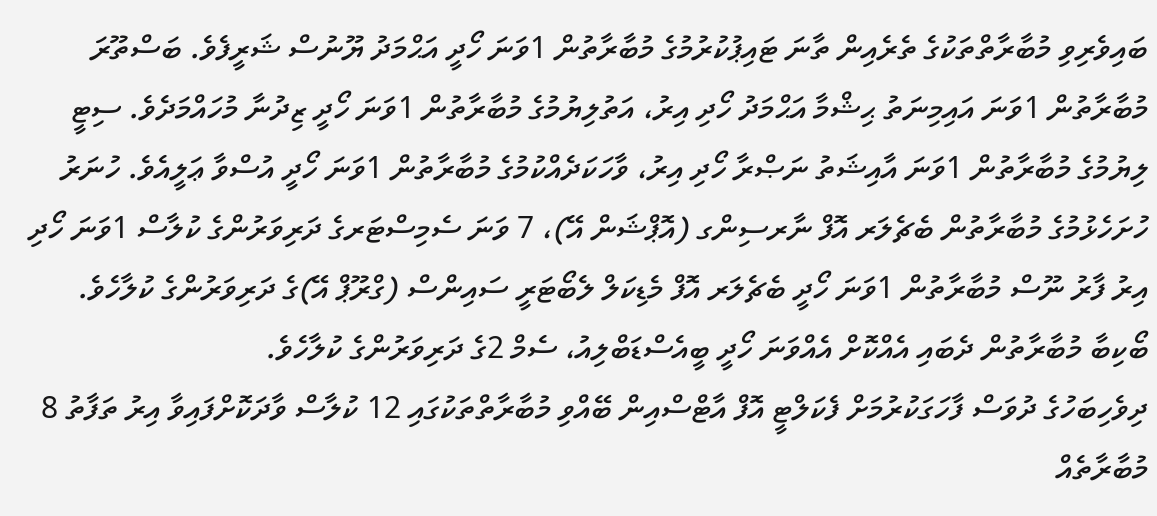ބައިވެރިވި މުބާރާތްތަކުގެ ތެރެއިން ތާނަ ޓައިޕުކުރުމުގެ މުބާރާތުން 1ވަނަ ހޯދީ އަޙްމަދު ޔޫނުސް ޝަރީފެވެ. ބަސްތޫރަ މުބާރާތުން 1ވަނަ އައިމިނަތު ޙިޝްމާ އަޙްމަދު ހޯދި އިރު، އަތުލިޔުމުގެ މުބާރާތުން 1ވަނަ ހޯދީ ޒިދުނާ މުހައްމަދެވެ. ސިޓީ ލިޔުމުގެ މުބާރާތުން 1ވަނަ އާއިޝަތު ނަޞްރާ ހޯދި އިރު، ވާހަކަދެއްކުމުގެ މުބާރާތުން 1ވަނަ ހޯދީ އުސްވާ ޢަލީއެވެ. ހުނަރު ހުށަހެޅުމުގެ މުބާރާތުން ބެޗެލަރ އޮފް ނާރސިންގ (އޮޕްޝަން އޭ)، 7 ވަނަ ސެމިސްޓަރގެ ދަރިވަރުންގެ ކުލާސް 1ވަނަ ހޯދި އިރު ފާރު ނޫސް މުބާރާތުން 1ވަނަ ހޯދީ ބެޗެލަރ އޮފް މެޑިކަލް ލެބޯޓަރީ ސައިންސް (ގްރޫޕް އޭ)ގެ ދަރިވަރުންގެ ކުލާހެވެ. ބޯކިބާ މުބާރާތުން ދެބައި އެއްކޮށް އެއްވަނަ ހޯދީ ބީއެސްޑަބްލިއު، ސެމް 2ގެ ދަރިވަރުންގެ ކުލާހެވެ.
ދިވެހިބަހުގެ ދުވަސް ފާހަގަކުރުމަށް ފެކަލްޓީ އޮފް އާޓްސްއިން ބޭއްވި މުބާރާތްތަކުގައި 12 ކުލާސް ވާދަކޮށްފައިވާ އިރު ތަފާތު 8 މުބާރާތެއް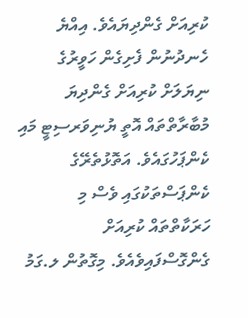ކުރިއަށް ގެންދިޔައެވެ. އިއްޔެ ހެނދުނުން ފެށިގެން ހަވީރުގެ ނިޔަލަށް ކުރިއަށް ގެންދިޔަ މުބާރާތްތައް އޮތީ ޔުނިވަރސިޓީ މައި ކެންޕަހުގައެވެ. އަތޮޅުތެރޭގެ ކެންޕަސްތަކުގައި ވެސް މި ހަރަކާތްތައް ކުރިއަށް ގެންގޮސްފައިވެއެވެ. މިގޮތުން ލ.ގަމު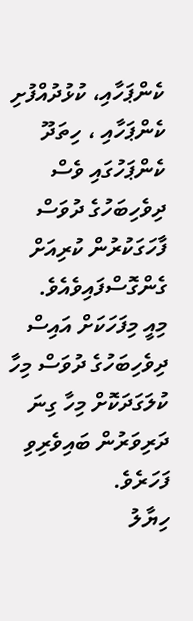ކެންޕަހާއި، ކުޅުދުއްފުށި ކެންޕަހާއި ، ހިތަދޫ ކެންޕަހުގައި ވެސް ދިވެހިބަހުގެ ދުވަސް ފާހަގަކުރުން ކުރިއަށް ގެންގޮސްފައިވެއެވެ.
މިއީ މިފަހަކަށް އައިސް ދިވެހިބަހުގެ ދުވަސް މިހާ ކުލަގަދަކޮށް މިހާ ގިނަ ދަރިވަރުން ބައިވެރިވި ފަހަރެވެ.
ހިޔާލު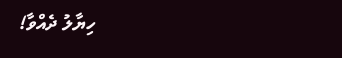ހިޔާލު ދެއްވާ!